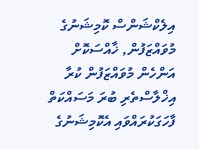އިލެކްޝަންސް ކޮމިޝަނުގެ މުވައްޒަފުން, ޚާއްސަކޮށް އަންހެން މުވައްޒަފުން ކުރާ އިޚްލާސްތެރި ބުރަ މަސައްކަތް ފާހަގަކުރައްވައި އެކޮމިޝަނުގެ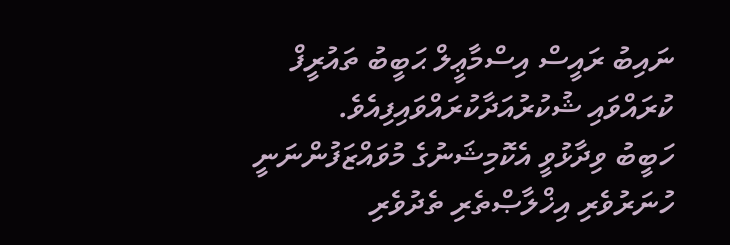ނައިބު ރައީސް އިސްމާޢީލް ޙަބީބު ތައުރީފް ކުރައްވައި ޝުކުރުއަދާކުރައްވައިފިއެވެ.
ހަބީބު ވިދާޅުވީ އެކޮމިޝަނުގެ މުވައްޒަފުންނަނީ ހުނަރުވެރި އިޚްލާޞްތެރި ތެދުވެރި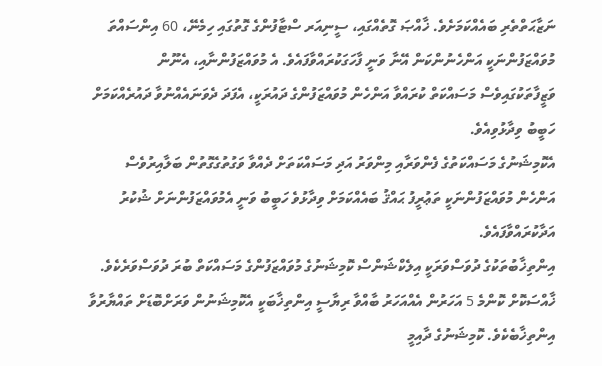ނަޒާޙަތްތެރި ބައެއްކަމަށެވެ. ޚާއްޞަ ގޮތެއްގައި، ސީނިއަރ ސްޓާފުންގެ ގޮތުގައި ހިމެނޭ، 60 އިންސައްތަ މުވައްޒަފުންނަކީ އަންހެނުންކަން އޭނާ ވަނީ ފާހަގަކުރައްވާފައެވެ. އެ މުވައްޒަފުންނާއި، އެނޫން ވަޒީފާތަކުގައިވެސް މަސައްކަތް ކުރައްވާ އަންހެން މުވައްޒަފުންގެ ދައުރަކީ، އެފަދަ ދެވަނައެއްނުވާ ދައުރެއްކަމަށް ހަބީބު ވިދާޅުވިއެވެ.
އެކޮމިޝަނުގެ މަސައްކަތުގެ ފެންވަރާއި މިންވަރު އަދި މަސައްކަތަށް ދެއްވާ ވަގުތުގެގޮތުން ބަލާއިރުވެސް އަންހެން މުވައްޒަފުންނަކީ ތަޢުރީފު ޙައްޤު ބައެއްކަމަށް ވިދާޅުވެ ހަބީބު ވަނީ އެމުވައްޒަފުންނަށް ޝުކުރު އަދާކުރައްވާފައެވެ.
އިންތިޚާބުތަކުގެ ދުވަސްވަރަކީ އިލެކްޝަންސް ކޮމިޝަނުގެ މުވައްޒަފުންގެ މަސައްކަތް ބުރަ ދުވަސްވަރެކެވެ. ޚާއްސަކޮށް ކޮންމެ 5 އަހަރުން އެއްއަހަރު ބާއްވާ ރިޔާސީ އިންތިޚާބަކީ އެކޮމިޝަނުން ވަރަށްބޮޑަށް ތައްޔާރުވާ އިންތިޚާބެކެވެ. ކޮމިޝަނުގެ ދާއިމީ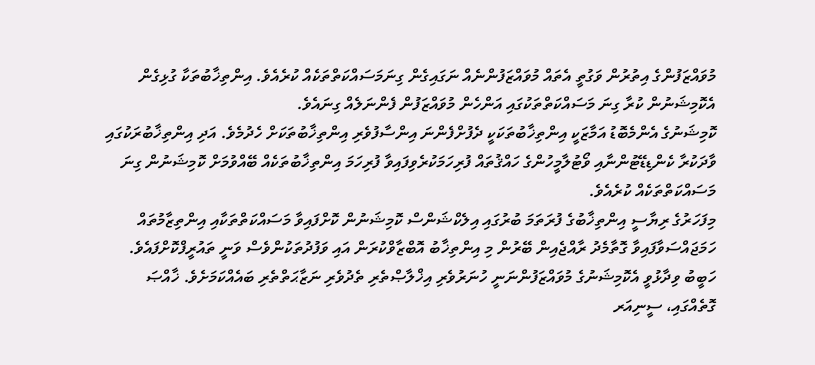މުވައްޒަފުންގެ އިތުރުން ވަގުތީ އެތައް މުވައްޒަފުންނެއް ނަގައިގެން ގިނަމަސައްކަތްތަކެއް ކުރެއެވެ. އިންތިޚާބުތަކާ ގުޅިގެން އެކޮމިޝަނުން ކުރާ ގިނަ މަސައްކަތްތަކުގައި އަންހެން މުވައްޒަފުން ފެންނަލެއް ގިނައެވެ.
ކޮމިޝަނުގެ އެންމެބޮޑު އަމާޒަކީ އިންތިޚާބުތަކަކީ ދެފުށްފެންނަ އިންސާފުވެރި އިންތިޚާބުތަކަށް ހެދުމެވެ. އަދި އިންތިޚާބުރަކުގައި ވާދަކުރާ ކެންޑިޑޭޓުންނާއި ވޯޓުލާމީހުންގެ ހައްޤުތައް ފުރިހަމަކުރެވިފައިވާ ފުރިހަމަ އިންތިޚާބުތަކެއް ބޭއްވުމަށް ކޮމިޝަނުން ގިނަ މަސައްކަތްތަކެއް ކުރެއެވެ.
މިފަހަރުގެ ރިޔާސީ އިންތިޚާބުގެ ފުރަތަމަ ބުރުގައި އިލެކްޝަންސް ކޮމިޝަނުން ކޮށްފައިވާ މަސައްކަތްތަކާއި އިންތިޒާމުތައް ހަމަޖައްސަވާފައިވާ ގޮތާމެދު ރާއްޖެއިން ބޭރުން މި އިންތިޚާބު އޮބްޒާވްކުރަން އައި ވަފުދުތަކުންވެސް ވަނީ ތައުރީފްކޮށްފައެވެ.
ހަބީބު ވިދާޅުވީ އެކޮމިޝަނުގެ މުވައްޒަފުންނަނީ ހުނަރުވެރި އިޚްލާޞްތެރި ތެދުވެރި ނަޒާޙަތްތެރި ބައެއްކަމަށެވެ. ޚާއްޞަ ގޮތެއްގައި، ސީނިއަރ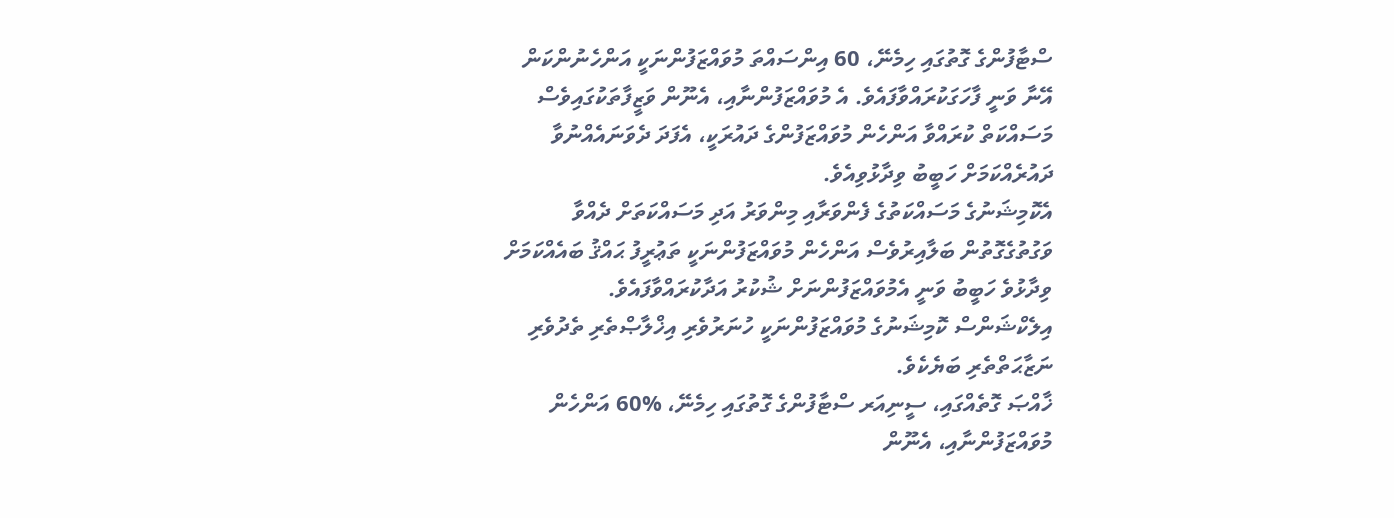ސްޓާފުންގެ ގޮތުގައި ހިމެނޭ، 60 އިންސައްތަ މުވައްޒަފުންނަކީ އަންހެނުންކަން އޭނާ ވަނީ ފާހަގަކުރައްވާފައެވެ. އެ މުވައްޒަފުންނާއި، އެނޫން ވަޒީފާތަކުގައިވެސް މަސައްކަތް ކުރައްވާ އަންހެން މުވައްޒަފުންގެ ދައުރަކީ، އެފަދަ ދެވަނައެއްނުވާ ދައުރެއްކަމަށް ހަބީބު ވިދާޅުވިއެވެ.
އެކޮމިޝަނުގެ މަސައްކަތުގެ ފެންވަރާއި މިންވަރު އަދި މަސައްކަތަށް ދެއްވާ ވަގުތުގެގޮތުން ބަލާއިރުވެސް އަންހެން މުވައްޒަފުންނަކީ ތަޢުރީފު ޙައްޤު ބައެއްކަމަށް ވިދާޅުވެ ހަބީބު ވަނީ އެމުވައްޒަފުންނަށް ޝުކުރު އަދާކުރައްވާފައެވެ.
އިލެކްޝަންސް ކޮމިޝަނުގެ މުވައްޒަފުންނަކީ ހުނަރުވެރި އިޚްލާޞްތެރި ތެދުވެރި ނަޒާޙަތްތެރި ބަޔެކެވެ.
ޚާއްޞަ ގޮތެއްގައި، ސީނިއަރ ސްޓާފުންގެ ގޮތުގައި ހިމެނޭ، %60 އަންހެން މުވައްޒަފުންނާއި، އެނޫން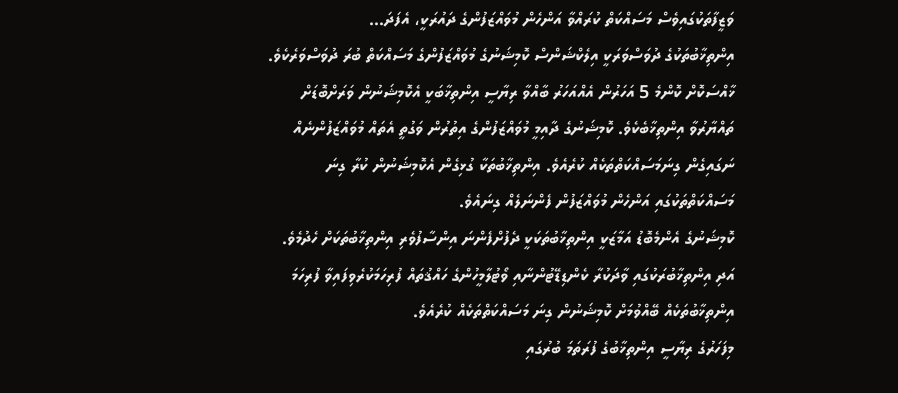ވަޒީފާތަކުގައިވެސް މަސައްކަތް ކުރައްވާ އަންހެން މުވައްޒަފުންގެ ދައުރަކީ، އެފަދަ…
އިންތިޚާބުތަކުގެ ދުވަސްވަރަކީ އިލެކްޝަންސް ކޮމިޝަނުގެ މުވައްޒަފުންގެ މަސައްކަތް ބުރަ ދުވަސްވަރެކެވެ. ޚާއްސަކޮށް ކޮންމެ 5 އަހަރުން އެއްއަހަރު ބާއްވާ ރިޔާސީ އިންތިޚާބަކީ އެކޮމިޝަނުން ވަރަށްބޮޑަށް ތައްޔާރުވާ އިންތިޚާބެކެވެ. ކޮމިޝަނުގެ ދާއިމީ މުވައްޒަފުންގެ އިތުރުން ވަގުތީ އެތައް މުވައްޒަފުންނެއް ނަގައިގެން ގިނަމަސައްކަތްތަކެއް ކުރެއެވެ. އިންތިޚާބުތަކާ ގުޅިގެން އެކޮމިޝަނުން ކުރާ ގިނަ މަސައްކަތްތަކުގައި އަންހެން މުވައްޒަފުން ފެންނަލެއް ގިނައެވެ.
ކޮމިޝަނުގެ އެންމެބޮޑު އަމާޒަކީ އިންތިޚާބުތަކަކީ ދެފުށްފެންނަ އިންސާފުވެރި އިންތިޚާބުތަކަށް ހެދުމެވެ. އަދި އިންތިޚާބުރަކުގައި ވާދަކުރާ ކެންޑިޑޭޓުންނާއި ވޯޓުލާމީހުންގެ ހައްޤުތައް ފުރިހަމަކުރެވިފައިވާ ފުރިހަމަ އިންތިޚާބުތަކެއް ބޭއްވުމަށް ކޮމިޝަނުން ގިނަ މަސައްކަތްތަކެއް ކުރެއެވެ.
މިފަހަރުގެ ރިޔާސީ އިންތިޚާބުގެ ފުރަތަމަ ބުރުގައި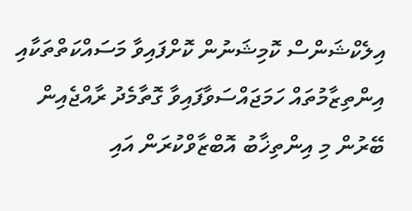އިލެކްޝަންސް ކޮމިޝަނުން ކޮށްފައިވާ މަސައްކަތްތަކާއި އިންތިޒާމުތައް ހަމަޖައްސަވާފައިވާ ގޮތާމެދު ރާއްޖެއިން ބޭރުން މި އިންތިޚާބު އޮބްޒާވްކުރަން އައި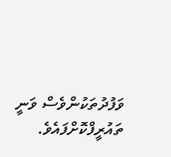ވަފުދުތަކުންވެސް ވަނީ ތައުރީފްކޮށްފައެވެ.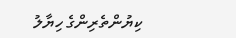ކިޔުންތެރިންގެ ހިޔާލު